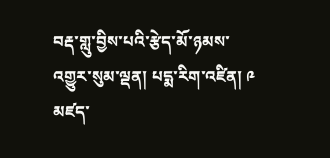བརྡ་གླུ་བྱིས་པའི་རྩེད་མོ་ཉམས་འགྱུར་སུམ་ལྡན། པདྨ་རིག་འཛིན། ༩
མཛད་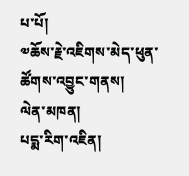པ་པོ།
༧ཆོས་རྗེ་འཇིགས་མེད་ཕུན་ཚོགས་འབྱུང་གནས།
ལེན་མཁན།
པདྨ་རིག་འཇིན།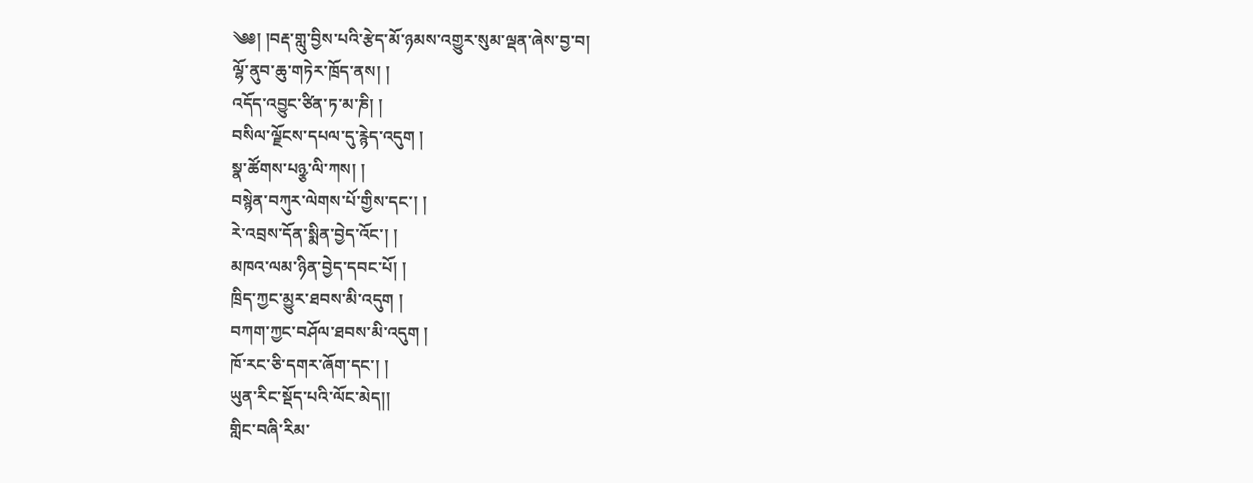༄༅། །བརྡ་གླུ་བྱིས་པའི་རྩེད་མོ་ཉམས་འགྱུར་སུམ་ལྡན་ཞེས་བྱ་བ།
ལྷོ་ནུབ་ཆུ་གཏེར་ཁྲོད་ནས། །
འདོད་འབྱུང་ཙིན་ཏ་མ་ཎི། །
བསིལ་ལྗོངས་དཔལ་དུ་རྙེད་འདུག །
སྣ་ཚོགས་པཉྩ་ལི་ཀས། །
བསྙེན་བཀུར་ལེགས་པོ་གྱིས་དང་། །
རེ་འབྲས་དོན་སྨིན་བྱེད་འོང་། །
མཁའ་ལམ་ཉིན་བྱེད་དབང་པོ། །
ཁྲིད་ཀྱང་མྱུར་ཐབས་མི་འདུག །
བཀག་ཀྱང་བཤོལ་ཐབས་མི་འདུག །
ཁོ་རང་ཅི་དགར་ཞོག་དང་། །
ཡུན་རིང་སྡོད་པའི་ལོང་མེད།།
གླིང་བཞི་རིམ་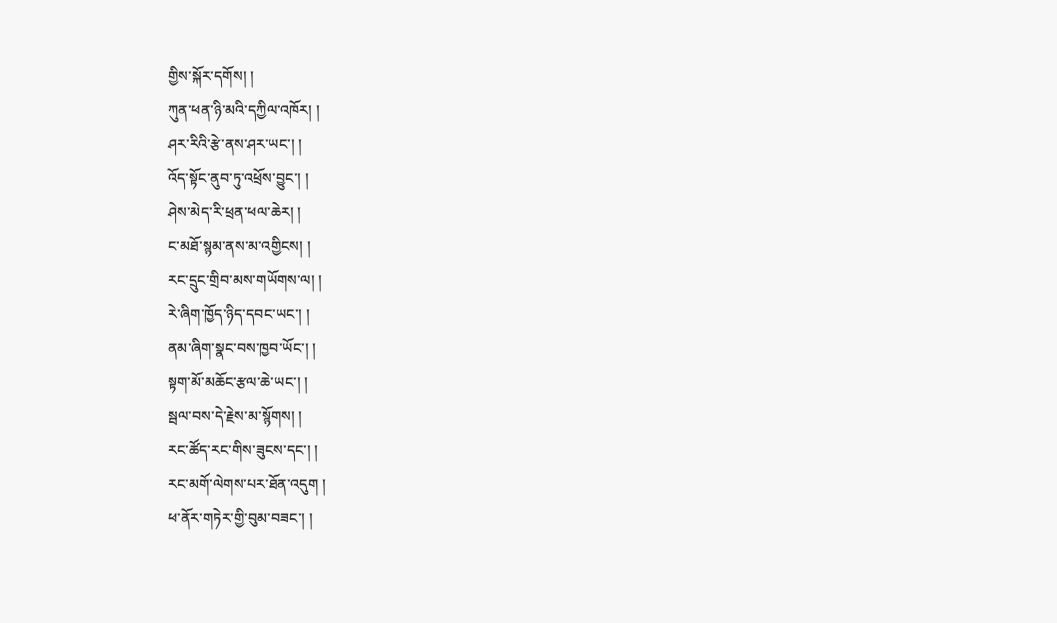གྱིས་སྐོར་དགོས། །
ཀུན་ཕན་ཉི་མའི་དཀྱིལ་འཁོར། །
ཤར་རིའི་རྩེ་ནས་ཤར་ཡང་། །
འོད་སྟོང་ནུབ་ཏུ་འཕྲོས་བྱུང་། །
ཤེས་མེད་རི་ཕྲན་ཕལ་ཆེར། །
ང་མཐོ་སྙམ་ནས་མ་འགྱིངས། །
རང་དྲུང་གྲིབ་མས་གཡོགས་ལ། །
རེ་ཞིག་ཁྱོད་ཉིད་དབང་ཡང་། །
ནམ་ཞིག་སྣང་བས་ཁྱབ་ཡོང་། །
སྟག་མོ་མཆོང་རྩལ་ཆེ་ཡང་། །
སྦལ་བས་དེ་རྗེས་མ་སྙོགས། །
རང་ཚོད་རང་གིས་ཟུངས་དང་། །
རང་མགོ་ལེགས་པར་ཐོན་འདུག །
ཕ་ནོར་གཏེར་གྱི་བུམ་བཟང་། །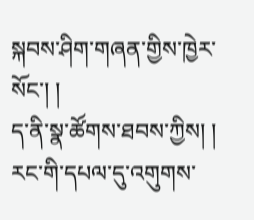སྐབས་ཤིག་གཞན་གྱིས་ཁྱེར་སོང་། །
ད་ནི་སྣ་ཚོགས་ཐབས་ཀྱིས། །
རང་གི་དཔལ་དུ་འགུགས་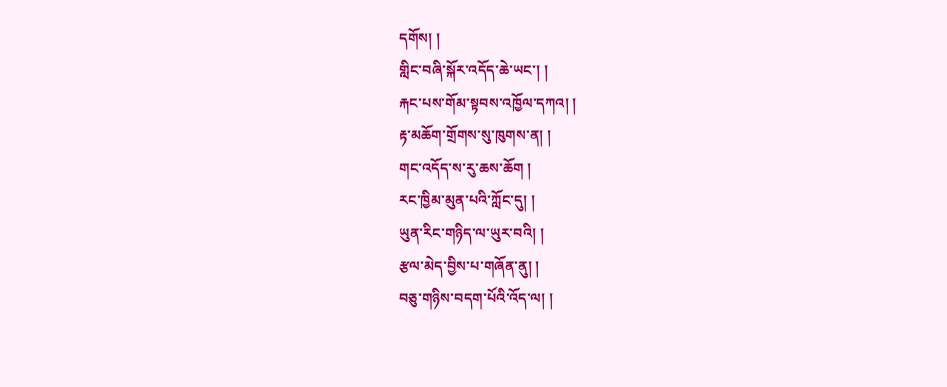དགོས། །
གླིང་བཞི་སྐོར་འདོད་ཆེ་ཡང་། །
རྐང་པས་གོམ་སྟབས་འཁྱོལ་དཀའ། །
རྟ་མཆོག་གྲོགས་སུ་ཁུགས་ན། །
གང་འདོད་ས་རུ་ཆས་ཆོག །
རང་ཁྱིམ་མུན་པའི་ཀློང་དུ། །
ཡུན་རིང་གཉིད་ལ་ཡུར་བའི། །
རྩལ་མེད་བྱིས་པ་གཞོན་ནུ། །
བཅུ་གཉིས་བདག་པོའི་འོད་ལ། །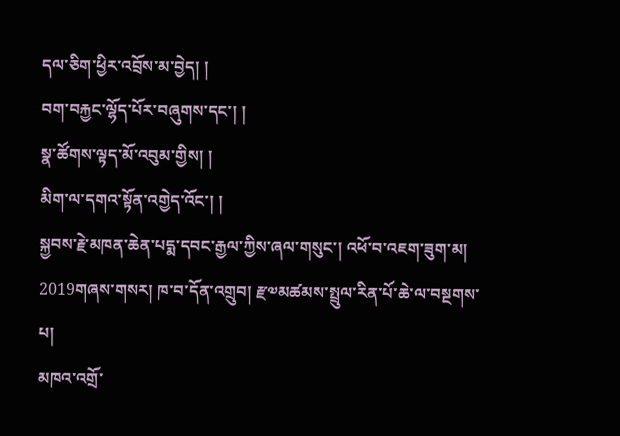དལ་ཅིག་ཕྱིར་འབྲོས་མ་བྱེད། །
བག་བརྐྱང་ལྷོད་པོར་བཞུགས་དང་། །
སྣ་ཚོགས་ལྟད་མོ་འབུམ་གྱིས། །
མིག་ལ་དགའ་སྟོན་འགྱེད་འོང་། །
སྐྱབས་རྗེ་མཁན་ཆེན་པདྨ་དབང་རྒྱལ་ཀྱིས་ཞལ་གསུང་། འཕོ་བ་འཇག་ཟུག་མ།
2019གཞས་གསར། ཁ་བ་དོན་འགྲུབ། རྫ༧མཚམས་སྤྲུལ་རིན་པོ་ཆེ་ལ་བསྔགས་པ།
མཁའ་འགྲོ་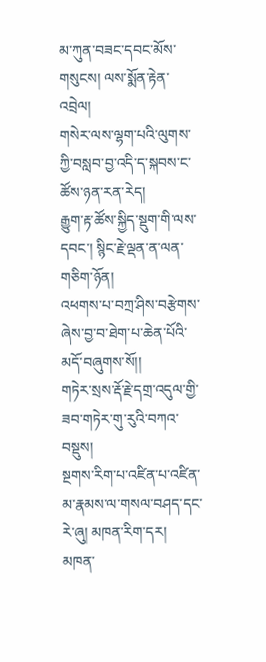མ་ཀུན་བཟང་དབང་མོས་གསུངས། ལས་སྨོན་རྟེན་འབྲེལ།
གསེར་ལས་ལྷག་པའི་ལུགས་ཀྱི་བསླབ་བྱ་འདི་ད་སྐབས་ང་ཚོས་ཉན་རན་རེད།
རྒྱུག་རྟ་ཚོས་སྐྱིད་སྡུག་གི་ལས་དབང་། སྙིང་རྗེ་ལྡན་ན་ལན་གཅིག་ཉོན།
འཕགས་པ་བཀྲ་ཤིས་བརྩེགས་ཞེས་བྱ་བ་ཐེག་པ་ཆེན་པོའི་མདོ་བཞུགས་སོ།།
གཏེར་སྲས་རྡོ་རྗེ་དགྲ་འདུལ་གྱི་ཟབ་གཏེར་གུ་རུའི་བཀའ་བསྡུས།
སྔགས་རིག་པ་འཛིན་པ་འཛིན་མ་རྣམས་ལ་གསལ་བཤད་དང་རེ་ཞུ། མཁན་རིག་དར།
མཁན་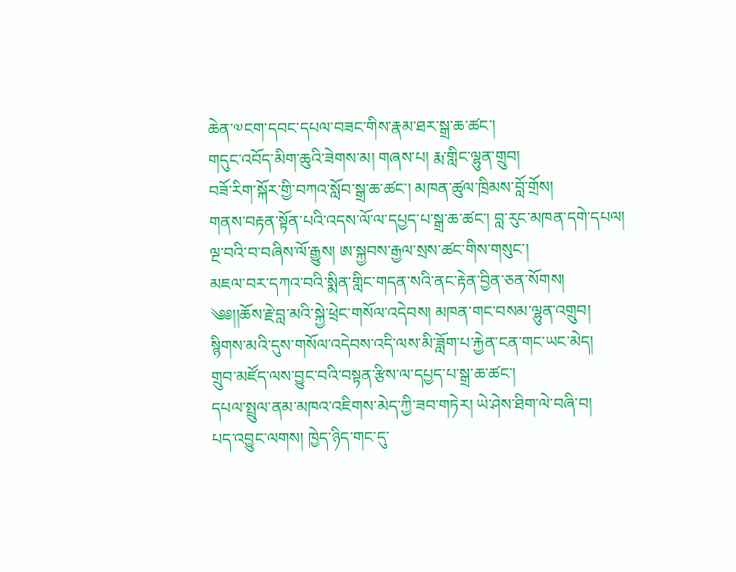ཆེན་༧ངག་དབང་དཔལ་བཟང་གིས་རྣམ་ཐར་སྒྲ་ཆ་ཚང་།
གདུང་འབོད་མིག་ཆུའི་ཟེགས་མ། གཞས་པ། རྨ་གླིང་ལྷུན་གྲུབ།
བཟོ་རིག་སྐོར་གྱི་བཀའ་སློབ་སྒྲ་ཆ་ཚང་། མཁན་ཚུལ་ཁྲིམས་བློ་གྲོས།
གནས་བརྟན་སྟོན་པའི་འདས་ལོ་ལ་དཔྱད་པ་སྒྲ་ཆ་ཚང་། བླ་རུང་མཁན་དགེ་དཔལ།
ལྔ་བའི་བ་བཞིས་ལོ་རྒྱུས། ཨ་སྐྱབས་རྒྱལ་སྲས་ཚང་གིས་གསུང་།
མཇལ་བར་དཀའ་བའི་སྨིན་གླིང་གདན་སའི་ནང་རྟེན་བྱིན་ཅན་སོགས།
༄༅།།ཆོས་རྗེ་བླ་མའི་སྐྱེ་ཕྲེང་གསོལ་འདེབས། མཁན་གང་བསམ་ལྷུན་འགྲུབ།
སྙིགས་མའི་དུས་གསོལ་འདེབས་འདི་ལས་མི་ཟློག་པ་རྐྱེན་ངན་གང་ཡང་མེད།
གྲུབ་མཛོད་ལས་བྱུང་བའི་བསྟན་རྩིས་ལ་དཔྱད་པ་སྒྲ་ཆ་ཚང་།
དཔལ་སྤྲུལ་ནམ་མཁའ་འཇིགས་མེད་ཀྱི་ཟབ་གཏེར། ཡེ་ཤེས་ཐིག་ལེ་བཞི་བ།
པད་འབྱུང་ལགས། ཁྱེད་ཉིད་གང་དུ་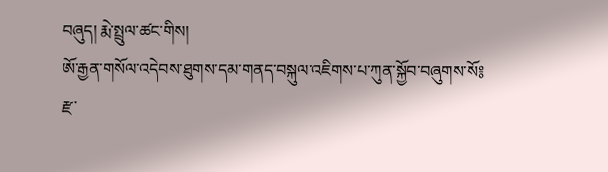བཞུད། རྨེ་སྤྲུལ་ཚང་གིས།
ཨོ་རྒྱན་གསོལ་འདེབས་ཐུགས་དམ་གནད་བསྐུལ་འཇིགས་པ་ཀུན་སྐྱོབ་བཞུགས་སོ༔
རྫ་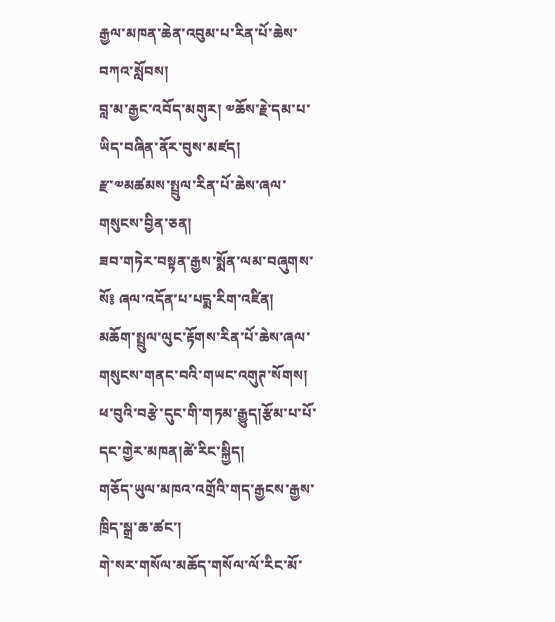རྒྱལ་མཁན་ཆེན་འབུམ་པ་རིན་པོ་ཆེས་བཀའ་སློབས།
བླ་མ་རྒྱང་འབོད་མགུར། ༧ཆོས་རྗེ་དམ་པ་ཡིད་བཞིན་ནོར་བུས་མཛད།
རྫ་༧མཚམས་སྤྲུལ་རིན་པོ་ཆེས་ཞལ་གསུངས་བྱིན་ཅན།
ཟབ་གཏེར་བསྟན་རྒྱས་སྨོན་ལམ་བཞུགས་སོ༔ ཞལ་འདོན་པ་པདྨ་རིག་འཛིན།
མཆོག་སྤྲུལ་ལུང་རྟོགས་རིན་པོ་ཆེས་ཞལ་གསུངས་གནང་བའི་གཡང་འགུཊ་སོགས།
ཕ་བུའི་བརྩེ་དུང་གི་གཏམ་རྒྱུད།རྩོམ་པ་པོ་དང་གྱེར་མཁན།ཚེ་རིང་སྐྱིད།
གཅོད་ཡུལ་མཁའ་འགྲོའི་གད་རྒྱངས་རྒྱས་ཁྲིད་སྒྲ་ཆ་ཚང་།
གེ་སར་གསོལ་མཆོད་གསོལ་ལོ་རིང་མོ་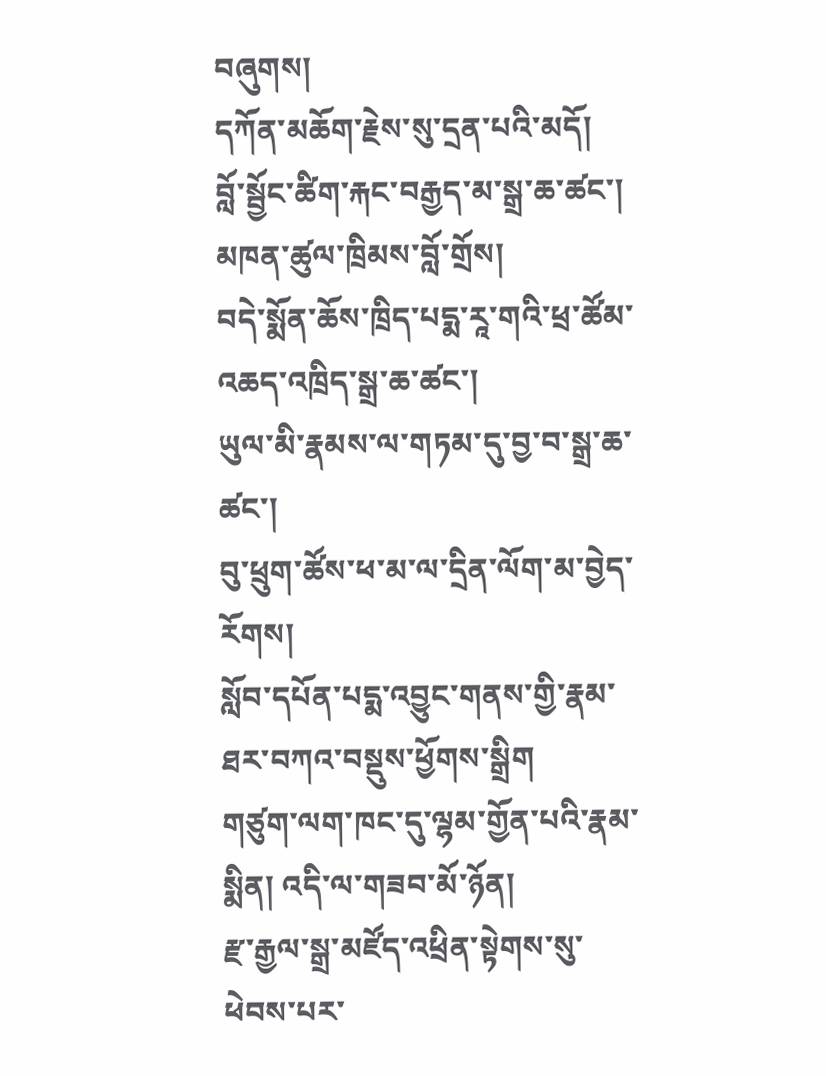བཞུགས།
དཀོན་མཆོག་རྗེས་སུ་དྲན་པའི་མདོ།
བློ་སྦྱོང་ཚིག་རྐང་བརྒྱད་མ་སྒྲ་ཆ་ཚང་། མཁན་ཚུལ་ཁྲིམས་བློ་གྲོས།
བདེ་སྨོན་ཆོས་ཁྲིད་པདྨ་རཱ་གའི་ཕྲ་ཚོམ་འཆད་འཁྲིད་སྒྲ་ཆ་ཚང་།
ཡུལ་མི་རྣམས་ལ་གཏམ་དུ་བྱ་བ་སྒྲ་ཆ་ཚང་།
བུ་ཕྲུག་ཚོས་ཕ་མ་ལ་དྲིན་ལོག་མ་བྱེད་རོགས།
སློབ་དཔོན་པདྨ་འབྱུང་གནས་གྱི་རྣམ་ཐར་བཀའ་བསྡུས་ཕྱོགས་སྒྲིག
གཙུག་ལག་ཁང་དུ་ལྷམ་གྱོན་པའི་རྣམ་སྨིན། འདི་ལ་གཟབ་མོ་ཉོན།
རྫ་རྒྱལ་སྒྲ་མཛོད་འཕྲིན་སྟེགས་སུ་ཕེབས་པར་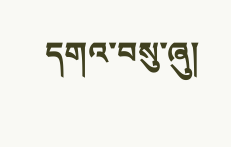དགའ་བསུ་ཞུ།